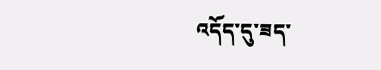འདོད་དུ་ཟད་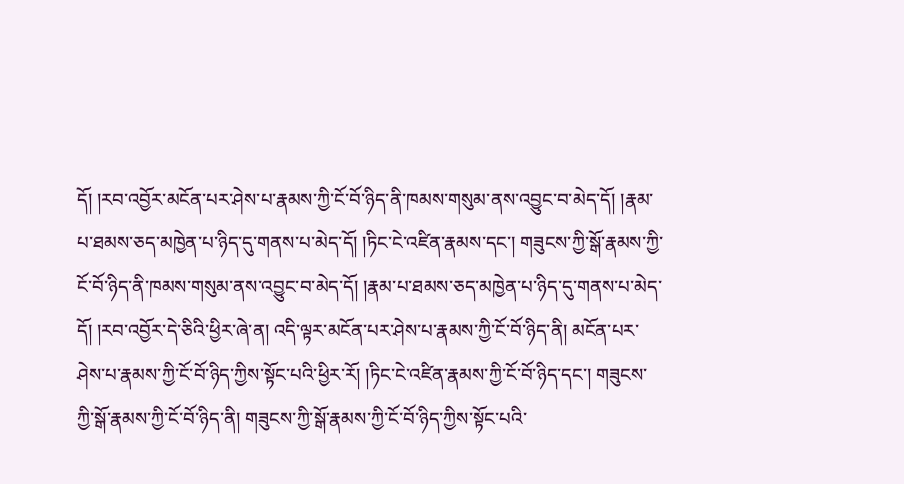དོ། །རབ་འབྱོར་མངོན་པར་ཤེས་པ་རྣམས་ཀྱི་ངོ་བོ་ཉིད་ནི་ཁམས་གསུམ་ནས་འབྱུང་བ་མེད་དོ། །རྣམ་པ་ཐམས་ཅད་མཁྱེན་པ་ཉིད་དུ་གནས་པ་མེད་དོ། །ཏིང་ངེ་འཛིན་རྣམས་དང་། གཟུངས་ཀྱི་སྒོ་རྣམས་ཀྱི་ངོ་བོ་ཉིད་ནི་ཁམས་གསུམ་ནས་འབྱུང་བ་མེད་དོ། །རྣམ་པ་ཐམས་ཅད་མཁྱེན་པ་ཉིད་དུ་གནས་པ་མེད་དོ། །རབ་འབྱོར་དེ་ཅིའི་ཕྱིར་ཞེ་ན། འདི་ལྟར་མངོན་པར་ཤེས་པ་རྣམས་ཀྱི་ངོ་བོ་ཉིད་ནི། མངོན་པར་ཤེས་པ་རྣམས་ཀྱི་ངོ་བོ་ཉིད་ཀྱིས་སྟོང་པའི་ཕྱིར་རོ། །ཏིང་ངེ་འཛིན་རྣམས་ཀྱི་ངོ་བོ་ཉིད་དང་། གཟུངས་ཀྱི་སྒོ་རྣམས་ཀྱི་ངོ་བོ་ཉིད་ནི། གཟུངས་ཀྱི་སྒོ་རྣམས་ཀྱི་ངོ་བོ་ཉིད་ཀྱིས་སྟོང་པའི་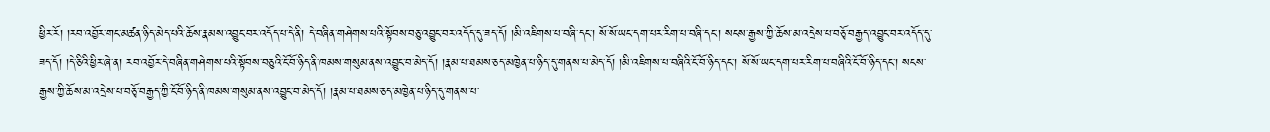ཕྱིར་རོ། །རབ་འབྱོར་གང་མཚན་ཉིད་མེད་པའི་ཆོས་རྣམས་འབྱུང་བར་འདོད་པ་དེ་ནི། དེ་བཞིན་གཤེགས་པའི་སྟོབས་བཅུ་འབྱུང་བར་འདོད་དུ་ཟད་དོ། །མི་འཇིགས་པ་བཞི་དང་། སོ་སོ་ཡང་དག་པར་རིག་པ་བཞི་དང་། སངས་རྒྱས་ཀྱི་ཆོས་མ་འདྲེས་པ་བཅྭོ་བརྒྱད་འབྱུང་བར་འདོད་དུ་ཟད་དོ། །དེ་ཅིའི་ཕྱིར་ཞེ་ན། རབ་འབྱོར་དེ་བཞིན་གཤེགས་པའི་སྟོབས་བཅུའི་ངོ་བོ་ཉིད་ནི་ཁམས་གསུམ་ནས་འབྱུང་བ་མེད་དོ། །རྣམ་པ་ཐམས་ཅད་མཁྱེན་པ་ཉིད་དུ་གནས་པ་མེད་དོ། །མི་འཇིགས་པ་བཞིའི་ངོ་བོ་ཉིད་དང་། སོ་སོ་ཡང་དག་པར་རིག་པ་བཞིའི་ངོ་བོ་ཉིད་དང་། སངས་རྒྱས་ཀྱི་ཆོས་མ་འདྲེས་པ་བཅྭོ་བརྒྱད་ཀྱི་ངོ་བོ་ཉིད་ནི་ཁམས་གསུམ་ནས་འབྱུང་བ་མེད་དོ། །རྣམ་པ་ཐམས་ཅད་མཁྱེན་པ་ཉིད་དུ་གནས་པ་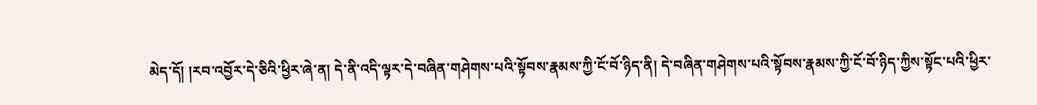མེད་དོ། །རབ་འབྱོར་དེ་ཅིའི་ཕྱིར་ཞེ་ན། དེ་ནི་འདི་ལྟར་དེ་བཞིན་གཤེགས་པའི་སྟོབས་རྣམས་ཀྱི་ངོ་བོ་ཉིད་ནི། དེ་བཞིན་གཤེགས་པའི་སྟོབས་རྣམས་ཀྱི་ངོ་བོ་ཉིད་ཀྱིས་སྟོང་པའི་ཕྱིར་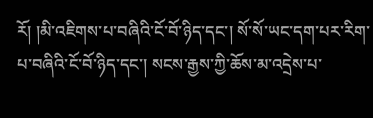རོ། །མི་འཇིགས་པ་བཞིའི་ངོ་བོ་ཉིད་དང་། སོ་སོ་ཡང་དག་པར་རིག་པ་བཞིའི་ངོ་བོ་ཉིད་དང་། སངས་རྒྱས་ཀྱི་ཆོས་མ་འདྲེས་པ་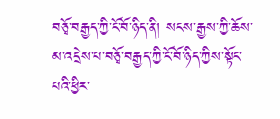བཅྭོ་བརྒྱད་ཀྱི་ངོ་བོ་ཉིད་ནི། སངས་རྒྱས་ཀྱི་ཆོས་མ་འདྲེས་པ་བཅྭོ་བརྒྱད་ཀྱི་ངོ་བོ་ཉིད་ཀྱིས་སྟོང་པའི་ཕྱིར་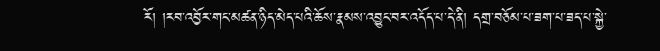རོ། །རབ་འབྱོར་གང་མཚན་ཉིད་མེད་པའི་ཆོས་རྣམས་འབྱུང་བར་འདོད་པ་དེ་ནི། དགྲ་བཅོམ་པ་ཟག་པ་ཟད་པ་སྐྱེ་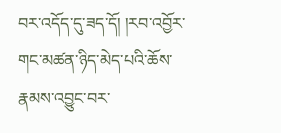བར་འདོད་དུ་ཟད་དོ། །རབ་འབྱོར་གང་མཚན་ཉིད་མེད་པའི་ཆོས་རྣམས་འབྱུང་བར་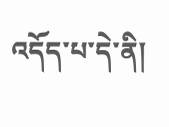འདོད་པ་དེ་ནི།